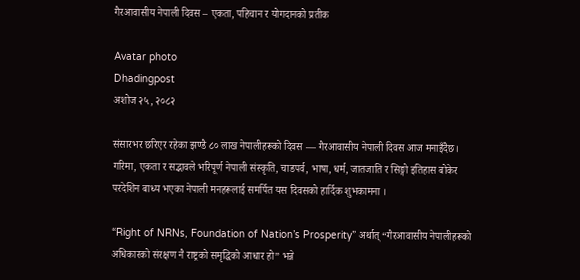गैरआवासीय नेपाली दिवस – एकता, पहिचान र योगदानको प्रतीक

Avatar photo
Dhadingpost
अशोज २५, २०८२

संसारभर छरिएर रहेका झण्डै ८० लाख नेपालीहरूको दिवस — गैरआवासीय नेपाली दिवस आज मनाइँदैछ।
गरिमा, एकता र सद्भावले भरिपूर्ण नेपाली संस्कृति, चाडपर्व, भाषा, धर्म, जातजाति र सिङ्गो इतिहास बोकेर परदेशिन बाध्य भएका नेपाली मनहरूलाई समर्पित यस दिवसको हार्दिक शुभकामना ।

“Right of NRNs, Foundation of Nation’s Prosperity” अर्थात् “गैरआवासीय नेपालीहरूको अधिकारको संरक्षण नै राष्ट्रको समृद्धिको आधार हो” भन्ने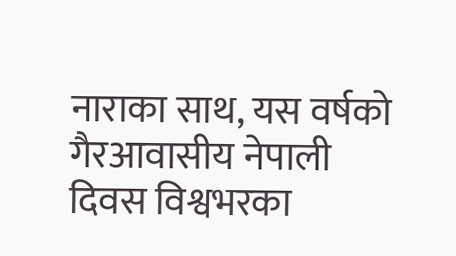नाराका साथ, यस वर्षको गैरआवासीय नेपाली दिवस विश्वभरका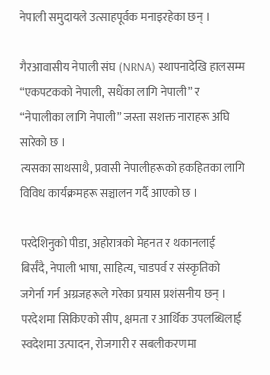नेपाली समुदायले उत्साहपूर्वक मनाइरहेका छन् ।

गैरआवासीय नेपाली संघ (NRNA) स्थापनादेखि हालसम्म “एकपटकको नेपाली, सधैंका लागि नेपाली” र “नेपालीका लागि नेपाली” जस्ता सशक्त नाराहरू अघि सारेको छ ।
त्यसका साथसाथै, प्रवासी नेपालीहरूको हकहितका लागि विविध कार्यक्रमहरू सञ्चालन गर्दै आएको छ ।

परदेशिनुको पीडा, अहोरात्रको मेहनत र थकानलाई बिर्सँदै, नेपाली भाषा, साहित्य, चाडपर्व र संस्कृतिको जगेर्ना गर्न अग्रजहरूले गरेका प्रयास प्रशंसनीय छन् ।
परदेशमा सिकिएको सीप, क्षमता र आर्थिक उपलब्धिलाई स्वदेशमा उत्पादन, रोजगारी र सबलीकरणमा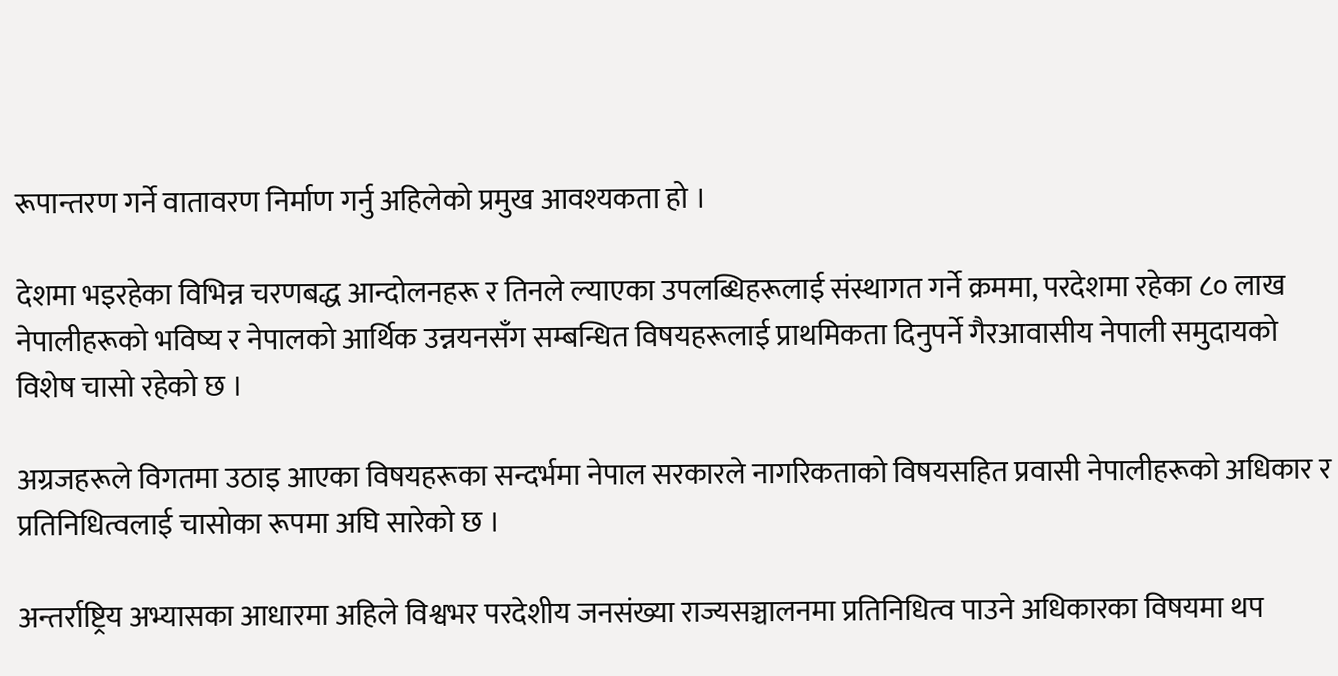रूपान्तरण गर्ने वातावरण निर्माण गर्नु अहिलेको प्रमुख आवश्यकता हो ।

देशमा भइरहेका विभिन्न चरणबद्ध आन्दोलनहरू र तिनले ल्याएका उपलब्धिहरूलाई संस्थागत गर्ने क्रममा, परदेशमा रहेका ८० लाख नेपालीहरूको भविष्य र नेपालको आर्थिक उन्नयनसँग सम्बन्धित विषयहरूलाई प्राथमिकता दिनुपर्ने गैरआवासीय नेपाली समुदायको विशेष चासो रहेको छ ।

अग्रजहरूले विगतमा उठाइ आएका विषयहरूका सन्दर्भमा नेपाल सरकारले नागरिकताको विषयसहित प्रवासी नेपालीहरूको अधिकार र प्रतिनिधित्वलाई चासोका रूपमा अघि सारेको छ ।

अन्तर्राष्ट्रिय अभ्यासका आधारमा अहिले विश्वभर परदेशीय जनसंख्या राज्यसञ्चालनमा प्रतिनिधित्व पाउने अधिकारका विषयमा थप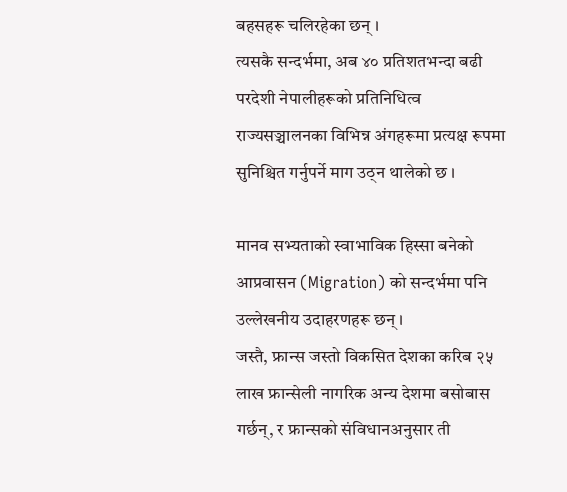बहसहरू चलिरहेका छन् ।
त्यसकै सन्दर्भमा, अब ४० प्रतिशतभन्दा बढी परदेशी नेपालीहरूको प्रतिनिधित्व राज्यसञ्चालनका विभिन्न अंगहरूमा प्रत्यक्ष रूपमा सुनिश्चित गर्नुपर्ने माग उठ्न थालेको छ ।

मानव सभ्यताको स्वाभाविक हिस्सा बनेको आप्रवासन (Migration) को सन्दर्भमा पनि उल्लेखनीय उदाहरणहरू छन् ।
जस्तै, फ्रान्स जस्तो विकसित देशका करिब २५ लाख फ्रान्सेली नागरिक अन्य देशमा बसोबास गर्छन्, र फ्रान्सको संविधानअनुसार ती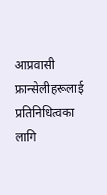आप्रवासी फ्रान्सेलीहरूलाई प्रतिनिधित्वका लागि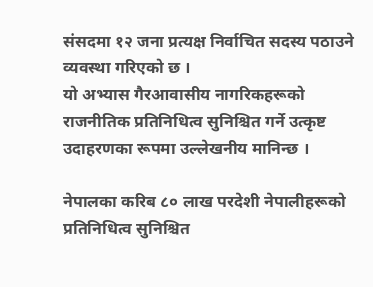संसदमा १२ जना प्रत्यक्ष निर्वाचित सदस्य पठाउने व्यवस्था गरिएको छ ।
यो अभ्यास गैरआवासीय नागरिकहरूको राजनीतिक प्रतिनिधित्व सुनिश्चित गर्ने उत्कृष्ट उदाहरणका रूपमा उल्लेखनीय मानिन्छ ।

नेपालका करिब ८० लाख परदेशी नेपालीहरूको प्रतिनिधित्व सुनिश्चित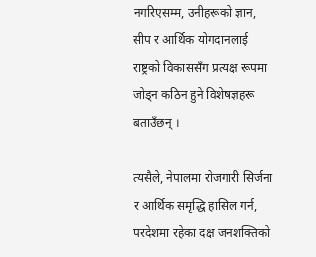नगरिएसम्म, उनीहरूको ज्ञान, सीप र आर्थिक योगदानलाई राष्ट्रको विकाससँग प्रत्यक्ष रूपमा जोड्न कठिन हुने विशेषज्ञहरू बताउँछन् ।

त्यसैले, नेपालमा रोजगारी सिर्जना र आर्थिक समृद्धि हासिल गर्न, परदेशमा रहेका दक्ष जनशक्तिको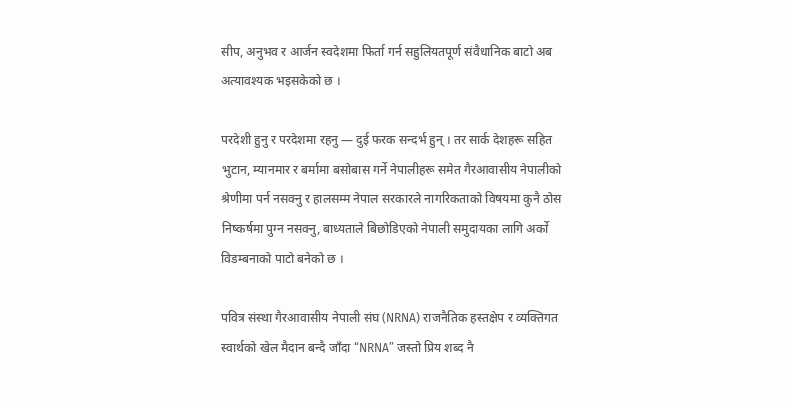सीप, अनुभव र आर्जन स्वदेशमा फिर्ता गर्न सहुलियतपूर्ण संवैधानिक बाटो अब अत्यावश्यक भइसकेको छ ।

परदेशी हुनु र परदेशमा रहनु — दुई फरक सन्दर्भ हुन् । तर सार्क देशहरू सहित भुटान, म्यानमार र बर्मामा बसोबास गर्ने नेपालीहरू समेत गैरआवासीय नेपालीको श्रेणीमा पर्न नसक्नु र हालसम्म नेपाल सरकारले नागरिकताको विषयमा कुनै ठोस निष्कर्षमा पुग्न नसक्नु, बाध्यताले बिछोडिएको नेपाली समुदायका लागि अर्को विडम्बनाको पाटो बनेको छ ।

पवित्र संस्था गैरआवासीय नेपाली संघ (NRNA) राजनैतिक हस्तक्षेप र व्यक्तिगत स्वार्थको खेल मैदान बन्दै जाँदा “NRNA” जस्तो प्रिय शब्द नै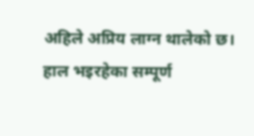अहिले अप्रिय लाग्न थालेको छ। हाल भइरहेका सम्पूर्ण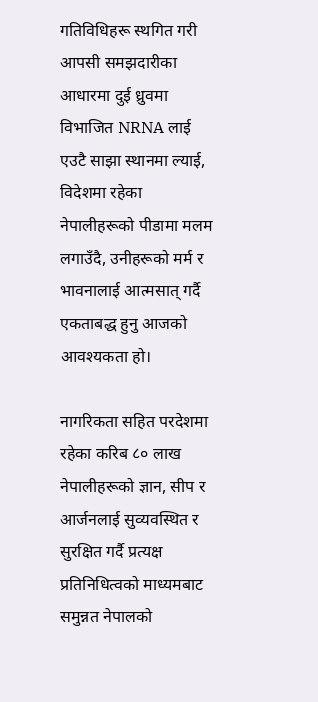गतिविधिहरू स्थगित गरी आपसी समझदारीका आधारमा दुई ध्रुवमा विभाजित NRNA लाई एउटै साझा स्थानमा ल्याई, विदेशमा रहेका नेपालीहरूको पीडामा मलम लगाउँदै, उनीहरूको मर्म र भावनालाई आत्मसात् गर्दै एकताबद्ध हुनु आजको आवश्यकता हो।

नागरिकता सहित परदेशमा रहेका करिब ८० लाख नेपालीहरूको ज्ञान, सीप र आर्जनलाई सुव्यवस्थित र सुरक्षित गर्दै प्रत्यक्ष प्रतिनिधित्वको माध्यमबाट समुन्नत नेपालको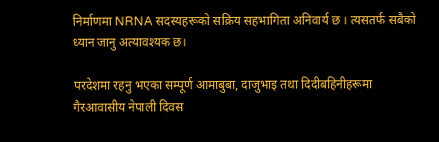निर्माणमा NRNA सदस्यहरूको सक्रिय सहभागिता अनिवार्य छ । त्यसतर्फ सबैको ध्यान जानु अत्यावश्यक छ।

परदेशमा रहनु भएका सम्पूर्ण आमाबुबा, दाजुभाइ तथा दिदीबहिनीहरूमा गैरआवासीय नेपाली दिवस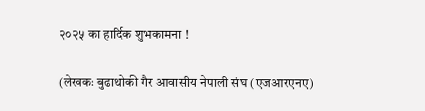२०२५ का हार्दिक शुभकामना !

(लेखकः बुढाथोकी गैर आवासीय नेपाली संघ (एजआरएनए)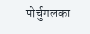पोर्चुगलका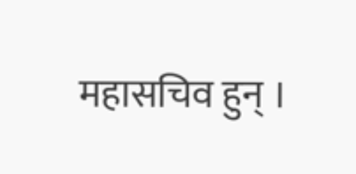महासचिव हुन् ।